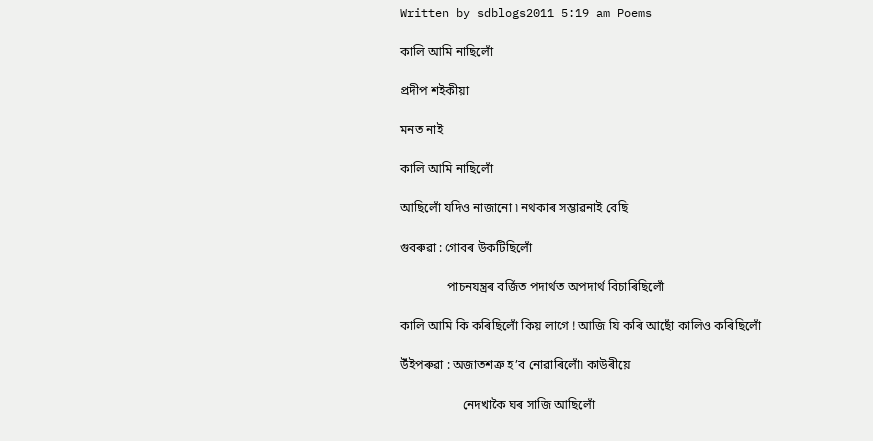Written by sdblogs2011 5:19 am Poems

কালি আমি নাছিলোঁ

প্ৰদীপ শইকীয়া

মনত নাই

কালি আমি নাছিলোঁ

আছিলোঁ যদিও নাজানো ৷ নথকাৰ সম্ভাৱনাই বেছি

গুবৰুৱা : গোবৰ উকটিছিলোঁ

               পাচনযন্ত্ৰৰ বৰ্জিত পদাৰ্থত অপদাৰ্থ বিচাৰিছিলোঁ

কালি আমি কি কৰিছিলোঁ কিয় লাগে ! আজি যি কৰি আছোঁ কালিও কৰিছিলোঁ

উঁইপৰুৱা : অজাতশত্ৰু হ’ব নোৱাৰিলোঁ৷ কাউৰীয়ে

                    নেদখাকৈ ঘৰ সাজি আছিলোঁ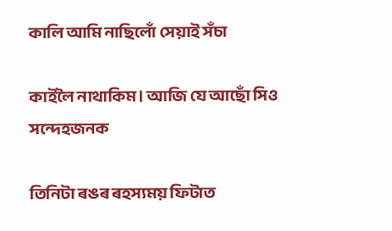কালি আমি নাছিলোঁ সেয়াই সঁচা

কাইলৈ নাথাকিম। আজি যে আছোঁ সিও সন্দেহজনক

তিনিটা ৰঙৰ ৰহস্যময় ফিটাত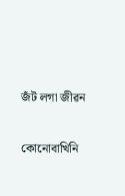জঁট লগা জীৱন

কোনোবাখিনি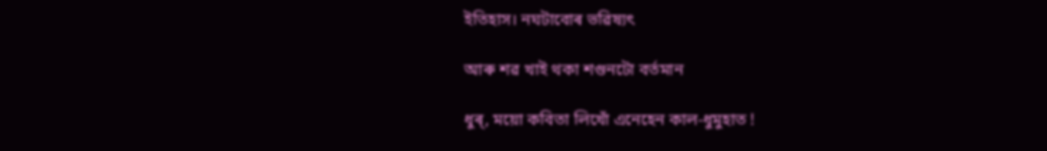ইতিহাস। নঘটাবোৰ ভৱিষ্যৎ

আৰু শৱ খাই থকা শগুনটো বৰ্তমান

ধুৰ্‌, ময়ো কবিতা লিখোঁ এনেহেন কাল-ধুমুহাত !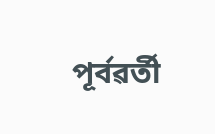পূৰ্বৱৰ্তী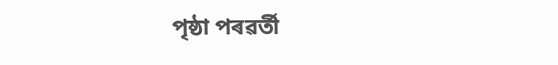পৃষ্ঠা পৰৱৰ্তী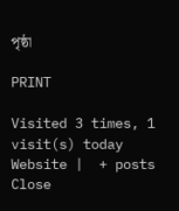পৃষ্ঠা

PRINT

Visited 3 times, 1 visit(s) today
Website |  + posts
Close